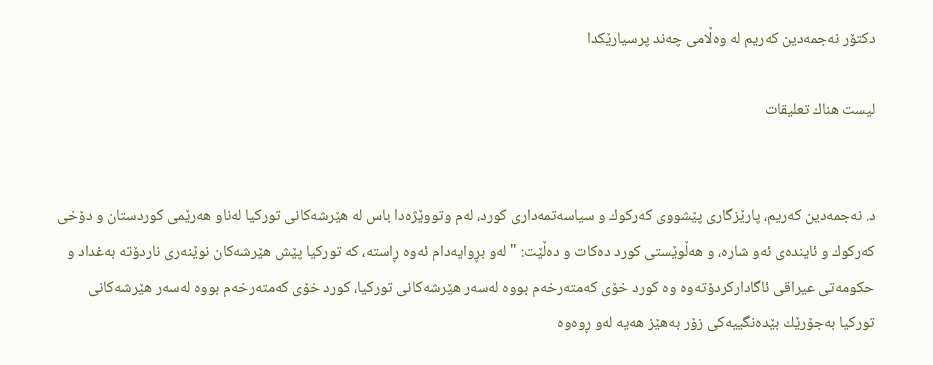دكتۆر نەجمەدین كەریم لە وەڵامی چەند پرسیارێكدا

ليست هناك تعليقات


د. نه‌جمه‌دین كه‌ریم، پارێزگاری پێشووی كه‌ركوك و سیاسه‌تمه‌داری كورد، له‌م وتووێژه‌دا باس له‌ هێرشه‌كانی توركیا له‌ناو هه‌رێمی كوردستان و دۆخی كه‌ركوك و ئاینده‌ی ئه‌و شاره،‌ و هه‌ڵوێستی كورد ده‌كات و ده‌ڵێت: " له‌و بڕوایه‌دام ئه‌وه‌ ڕاسته‌، كه‌ توركیا پێش هێرشه‌كان نوێنه‌ری ناردۆته‌ به‌غداد و حكومه‌تی عیراقی ئاگاداركردۆته‌وه‌ وه‌ كورد خۆی كه‌مته‌رخه‌م بووه‌ له‌سه‌ر هێرشه‌كانی توركیا، كورد خۆی كه‌مته‌رخه‌م بووه‌ له‌سه‌ر هێرشه‌كانی توركیا به‌جۆرێك بێده‌نگییه‌كی زۆر به‌هێز هه‌یه‌ له‌و ڕوه‌وه‌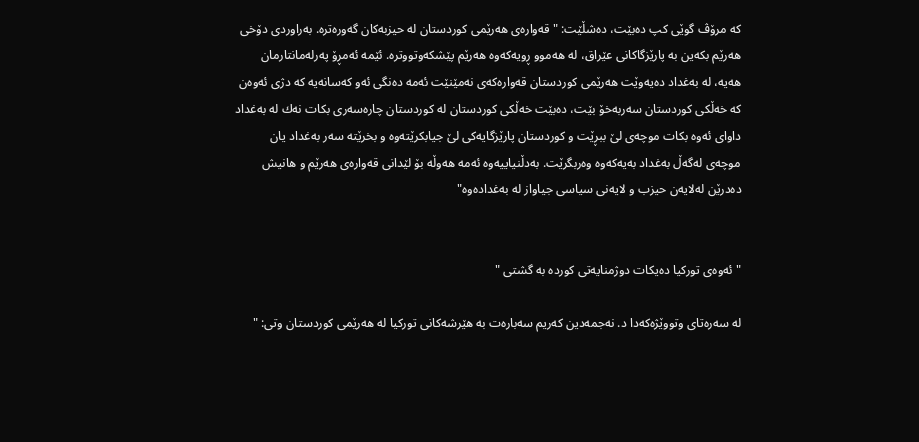كه‌ مرۆڤ گوێی كپ ده‌بێت، ده‌شڵێت: " قه‌واره‌ی هه‌رێمی كوردستان له‌ حیزبه‌كان گه‌وره‌تره. به‌راوردی دۆخی هه‌رێم بكه‌ین به‌ پارێزگاكانی عێراق، له ‌هه‌موو ڕویه‌كه‌وه‌ هه‌رێم پێشكه‌وتووتره‌. ئێمه‌ ئه‌مڕۆ په‌رله‌مانتارمان هه‌یه،‌ له ‌به‌غداد ده‌یه‌وێت هه‌رێمی كوردستان قه‌واره‌كه‌ی نه‌مێنێت ئه‌مه‌ ده‌نگی ئه‌و كه‌سانه‌یه‌ كه‌ دژی ئه‌وه‌ن كه‌ خه‌ڵكی كوردستان سه‌ربه‌خۆ بێت، ده‌بێت خه‌ڵكی كوردستان له‌ كوردستان چاره‌سه‌ری بكات نه‌ك له‌ به‌غداد داوای ئه‌وه‌ بكات موچه‌ی لێ ببڕێت و كوردستان پارێزگایه‌كی لێ جیابكرێته‌وه‌ و بخرێته‌ سه‌ر به‌غداد یان موچه‌ی له‌گه‌ڵ به‌غداد به‌یه‌كه‌وه‌ وه‌ربگرێت. به‌دڵنیاییه‌وه‌ ئەمە هه‌وڵه‌ بۆ لێدانی قه‌واره‌ی هه‌رێم و هانیش ده‌درێن له‌لایه‌ن حیزب و لایه‌نی سیاسی جیاواز له‌ به‌غداده‌وه‌"


"ئه‌وه‌ی توركیا ده‌یكات دوژمنایه‌تی كورده‌ به‌ گشتی "

له‌ سه‌ره‌تای وتووێژه‌كه‌دا د. نه‌جمه‌دین كه‌ریم سه‌باره‌ت به‌ هێرشه‌كانی توركیا له‌ هه‌رێمی كوردستان وتی: "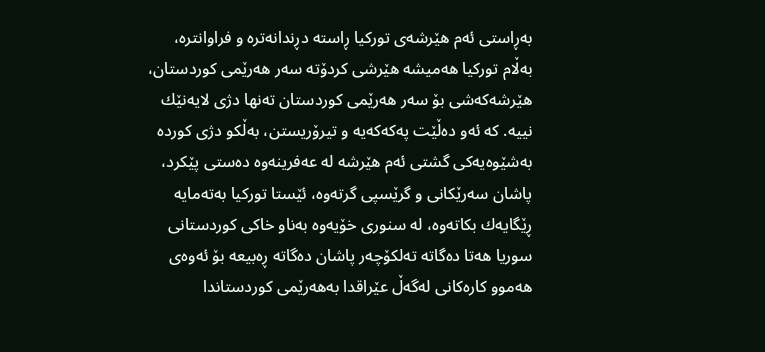به‌ڕاستی ئه‌م هێرشه‌ی توركیا ڕاسته‌ دڕندانه‌تره‌ و فراوانتره‌، به‌ڵام توركیا هه‌میشه‌ هێرشی كردۆته‌ سه‌ر هه‌رێمی كوردستان، هێرشه‌كه‌شی بۆ سه‌ر هه‌رێمی كوردستان ته‌نها دژی لایه‌نێك نییه. كه‌ ئه‌و ده‌ڵێت په‌كه‌كه‌یه‌ و تیرۆریستن، به‌ڵکو دژی كورده‌ به‌شێوه‌یه‌كی گشتی ئه‌م هێرشه‌ له‌ عه‌فرینه‌وه‌ ده‌ستی پێكرد، پاشان سه‌رێكانی و گرێسپی گرته‌وه‌، ئێستا توركیا به‌ته‌مایه‌ ڕێگایه‌ك بكاته‌وه‌، له ‌سنوری خۆیه‌وه‌ به‌ناو خاكی كوردستانی سوریا هه‌تا ده‌گاته‌ ته‌لكۆچه‌ر پاشان ده‌گاته‌ ڕه‌بیعه‌ بۆ ئه‌وه‌ی هه‌موو كاره‌كانی له‌گه‌ڵ عێراقدا به‌هه‌رێمی كوردستاندا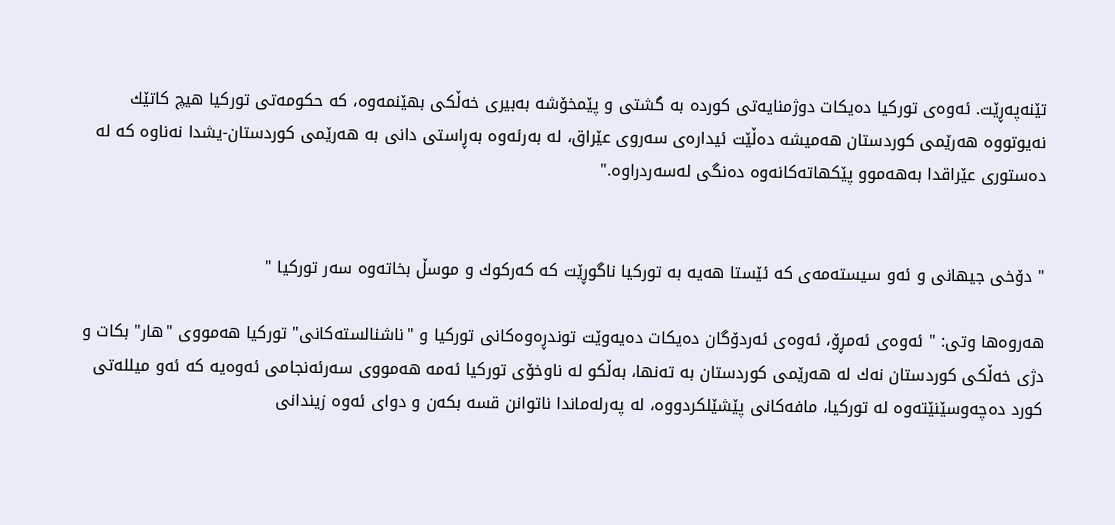تێنه‌په‌ڕێت. ئه‌وه‌ی توركیا ده‌یكات دوژمنایه‌تی كورده‌ به‌ گشتی و پێمخۆشه‌ به‌بیری خه‌ڵكی بهێنمه‌وه،‌ كه‌ حكومه‌تی توركیا هیچ كاتێك نه‌یوتووه‌ هه‌رێمی كوردستان هه‌میشه‌ ده‌ڵێت ئیداره‌ی سه‌روی عێراق، له ‌به‌رئه‌وه‌ به‌ڕاستی دانی به‌ هه‌رێمی كوردستان-یشدا نه‌ناوه‌ كه‌ له‌ ده‌ستوری عێراقدا به‌هه‌موو پێكهاته‌كانه‌وه‌ ده‌نگی له‌سه‌ردراوه‌."


" دۆخی جیهانی و ئه‌و سیسته‌مه‌ی كه‌ ئێستا هه‌یه‌ به‌ توركیا ناگوڕێت كه‌ كه‌ركوك و موسڵ بخاته‌وه‌ سه‌ر توركیا "

هه‌روه‌ها وتی: " ئه‌وه‌ی ئه‌مڕۆ، ئه‌وه‌ی ئه‌ردۆگان ده‌یكات ده‌یه‌وێت توندڕه‌وه‌كانی توركیا و "ناشنالسته‌كانی" توركیا هه‌مووی "هار" بكات و دژی خه‌ڵكی كوردستان نه‌ك له‌ هه‌رێمی كوردستان به‌ ته‌نها، به‌ڵكو له ‌ناوخۆی توركیا ئه‌مه‌ هه‌مووی سه‌رئه‌نجامی ئه‌وه‌یه‌ كه‌ ئه‌و میلله‌تی كورد ده‌چه‌وسێنێته‌وه‌ له‌ توركیا، مافه‌كانی پێشێلكردووه‌، له ‌په‌رله‌ماندا ناتوانن قسه‌ بكه‌ن و دوای ئه‌وه‌ زیندانی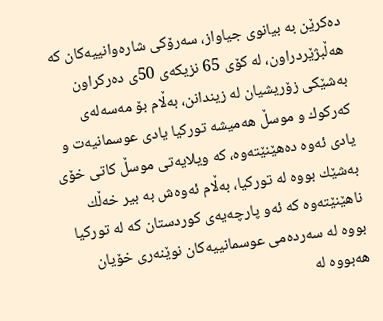دەكرێن به‌ بیانوی جیاواز، سه‌رۆكی شاره‌وانییه‌كان كه‌ هه‌ڵبژێردراون، لە کۆی 65 نزیكه‌ی 50ی ده‌ركراون به‌شێكی زۆریشیان له‌ زیندانن، به‌ڵام بۆ مه‌سه‌له‌ی كه‌ركوك و موسڵ هه‌میشه‌ توركیا یادی عوسمانیه‌ت و یادی ئه‌وه‌ ده‌هێنێته‌وه،‌ كه‌ ویلایه‌تی موسڵ كاتی خۆی به‌شێك بووه‌ له‌ توركیا، به‌ڵام ئه‌وه‌ش به‌ بیر خه‌ڵك ناهێنێته‌وه‌ كه‌ ئه‌و پارچه‌یه‌ی كوردستان كه‌ له‌ توركیا بووه‌ له سه‌رده‌می عوسمانییه‌كان نوێنه‌ری خۆیان هه‌بووه‌ له‌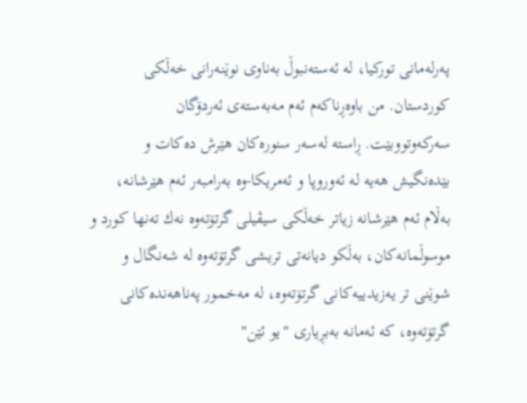په‌رله‌مانی توركیا، له‌ ئه‌سته‌نبوڵ به‌ناوی نوێنه‌رانی خه‌ڵكی كوردستان. من باوه‌ڕناكه‌م ئه‌م مه‌به‌سته‌ی ئه‌ردۆگان سه‌ركه‌وتووبێت. ڕاسته‌ له‌سه‌ر سنوره‌كان هێرش ده‌كات و بێده‌نگیش هه‌یه‌ له‌ ئه‌وروپا و ئه‌مریكا-وه‌ به‌رامبه‌ر ئه‌م هێرشانه‌، به‌ڵام ئه‌م هێرشانه‌ زیاتر خه‌ڵكی سیڤیلی گرتۆته‌وه‌ نه‌ك ته‌نها كورد و موسوڵمانه‌كان، به‌ڵكو دیانه‌تی تریشی گرتۆته‌وه‌ له‌ شه‌نگال و شوێنی تر یه‌زیدییه‌كانی گرتۆته‌وه،‌ له‌ مه‌خمور په‌ناهه‌نده‌كانی گرتۆته‌وه‌، كه ‌ئه‌مانه‌ به‌بڕیاری "یو ئێن"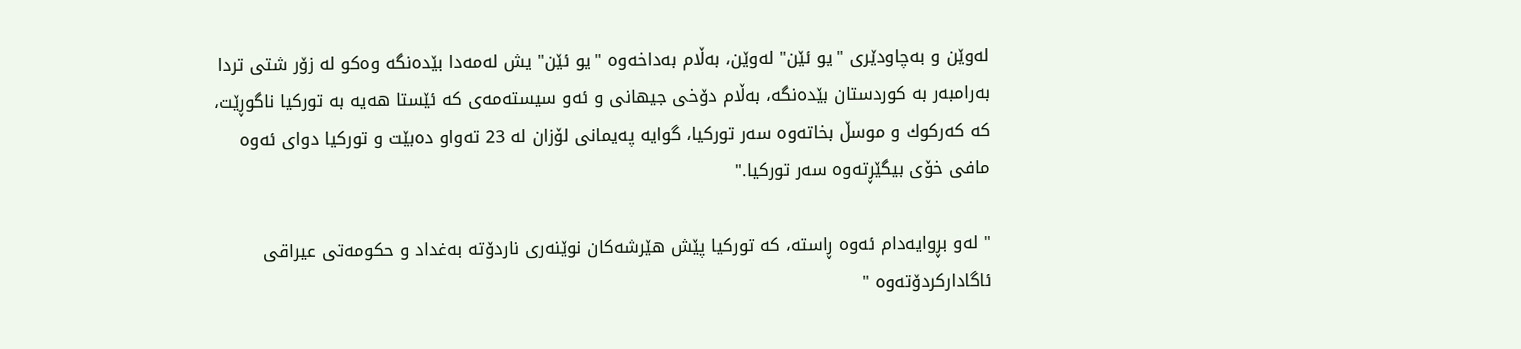له‌وێن و به‌چاودێری "یو ئێن" له‌وێن، به‌ڵام به‌داخه‌وه‌ "یو ئێن" یش له‌مه‌دا بێده‌نگه‌ وه‌كو له‌ زۆر شتی تردا به‌رامبه‌ر به‌ كوردستان بێده‌نگه،‌ به‌ڵام دۆخی جیهانی و ئه‌و سیسته‌مه‌ی كه‌ ئێستا هه‌یه‌ به‌ توركیا ناگوڕێت، كه‌ كه‌ركوك و موسڵ بخاته‌وه‌ سه‌ر توركیا، گوایه‌ په‌یمانی لۆزان له‌ 23 ته‌واو ده‌بێت و توركیا دوای ئه‌وه‌ مافی خۆی بیگێڕته‌وه‌ سه‌ر توركیا."

" له‌و بڕوایه‌دام ئه‌وه‌ ڕاسته‌، كه‌ توركیا پێش هێرشه‌كان نوێنه‌ری ناردۆته‌ به‌غداد و حكومه‌تی عیراقی ئاگاداركردۆته‌وه‌ "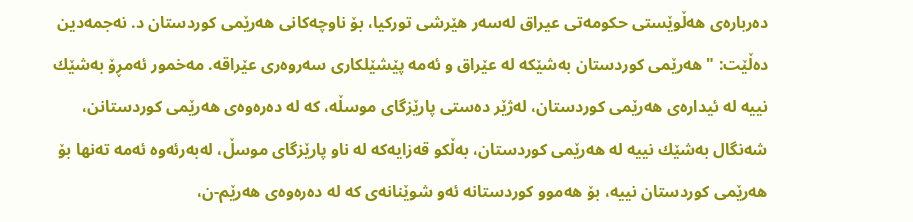ده‌رباره‌ی هه‌ڵوێستی حكومه‌تی عیراق له‌سه‌ر هێرشی توركیا، بۆ ناوچه‌كانی هه‌رێمی كوردستان د. نه‌جمه‌دین ده‌ڵێت: " هه‌رێمی كوردستان به‌شێكه‌ له‌ عێراق و‌ ئه‌مه‌ پێشێلكاری سه‌روه‌ری عێراقه. مه‌خمور ئه‌مڕۆ به‌شێك نییه‌ له‌ ئیداره‌ی هه‌رێمی كوردستان، له‌ژێر ده‌ستی پارێزگای موسڵه‌، كه‌ له‌ ده‌ره‌وه‌ی هه‌رێمی كوردستانن، شه‌نگال به‌شێك نییه‌ له‌ هه‌رێمی كوردستان، به‌ڵكو قه‌زایه‌كه‌ له‌ ناو پارێزگای موسڵ، له‌به‌رئه‌وه‌ ئه‌مه‌ ته‌نها بۆ هه‌رێمی كوردستان نییه،‌ بۆ هه‌موو كوردستانه‌ ئه‌و شوێنانه‌ی كه‌ له‌ ده‌ره‌وه‌ی هه‌رێم-ن،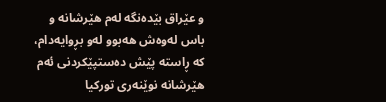و‌ عێراق بێده‌نگه‌ له‌م هێرشانه‌ و‌ باس له‌وه‌ش هه‌بوو له‌و بڕوایه‌دام، كه‌ ڕاسته‌ پێش ده‌ستپێكردنی ئه‌م هێرشانه‌ نوێنه‌ری توركیا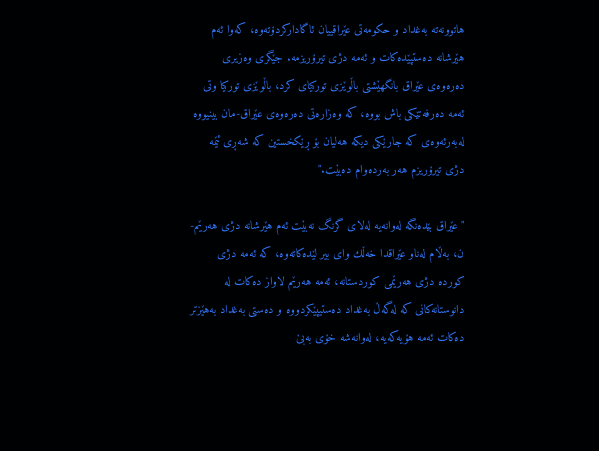هاتوونه‌ته‌ به‌غداد و حكومه‌تی عێراقییان ئاگاداركردۆته‌وه‌، كه‌وا ئه‌م هێرشانه‌ ده‌ستپێده‌كات و ئه‌مه‌ دژی تیرۆریزمه‌. جێگری وه‌زیری ده‌ره‌وه‌ی عێراق بانگهێشتی باڵوێزی توركیای كرد، باڵوێزی توركیا وتی ئه‌مه‌ ده‌رفه‌تێكی باش بووه‌، كه‌ وه‌زاره‌تی ده‌ره‌وه‌ی عێراق-مان بینیووه‌ له‌به‌رئه‌وه‌ی كه‌ جارێكی دیکە هه‌لیان بۆ ڕێكخستین كه‌ شه‌ڕی ئێمه‌ دژی تیرۆریزم هه‌ر به‌رده‌وام ده‌بێت."

" عێراق بێده‌نگه‌ له‌وانه‌یه‌ له‌لای گرنگ نه‌بێت ئه‌م هێرشانه‌ دژی هه‌رێم-ن، به‌ڵام له‌ناو عێراقدا خه‌ڵك وای بیر لێده‌كاته‌وه،‌ كه‌ ئه‌مه‌ دژی كورده‌ دژی هه‌رێمی كوردستانه‌، ئه‌مه‌ هه‌رێم لاواز ده‌كات له‌ دانوستانه‌كانی كه‌ له‌گه‌ڵ به‌غداد ده‌ستیپێكردووه‌ و ده‌ستی به‌غداد به‌هێزتر ده‌كات ئه‌مه‌ هۆیه‌كەیە‌، له‌وانه‌شه‌ خۆی به‌بێ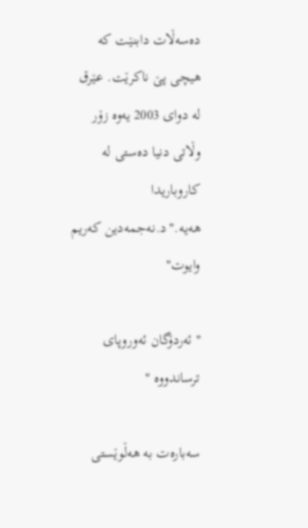ده‌سه‌ڵات دابنێت كه‌ هیچی پێ ناكرێت. عێرق له‌ دوای 2003 یه‌وه‌ زۆر وڵاتی دنیا ده‌ستی له‌ كاروباریدا هه‌یه‌."د.نه‌جمه‌دین كه‌ریم وایوت"

" ئه‌ردۆگان ئه‌وروپای ترساندووه‌ "

سه‌باره‌ت به ‌هه‌ڵوێستی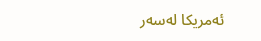ئه‌مریكا له‌سه‌ر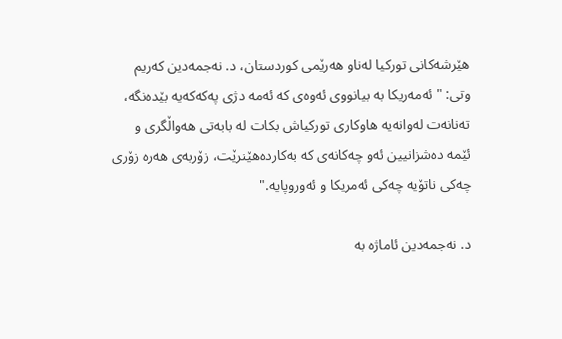هێرشه‌كانی تور‌كیا له‌ناو هه‌رێمی كوردستان، د. نه‌جمه‌دین كه‌ریم وتی: " ئه‌مه‌ریكا به‌ بیانووی ئه‌وه‌ی كه‌ ئه‌مه‌ دژی په‌كه‌كه‌یه‌ بێده‌نگه،‌ ته‌نانه‌ت له‌وانه‌یه‌ هاوكاری توركیاش بكات له‌ بابه‌تی هه‌واڵگری و ئێمه‌ ده‌شزانیین ئه‌و چه‌كانه‌ی كه‌ به‌كارده‌هێنرێت، زۆربه‌ی هه‌ره‌ زۆری چه‌كی ناتۆیه‌ چه‌كی ئه‌مریكا و ئه‌وروپایه‌."

د. نه‌جمه‌دین ئاماژه‌ به‌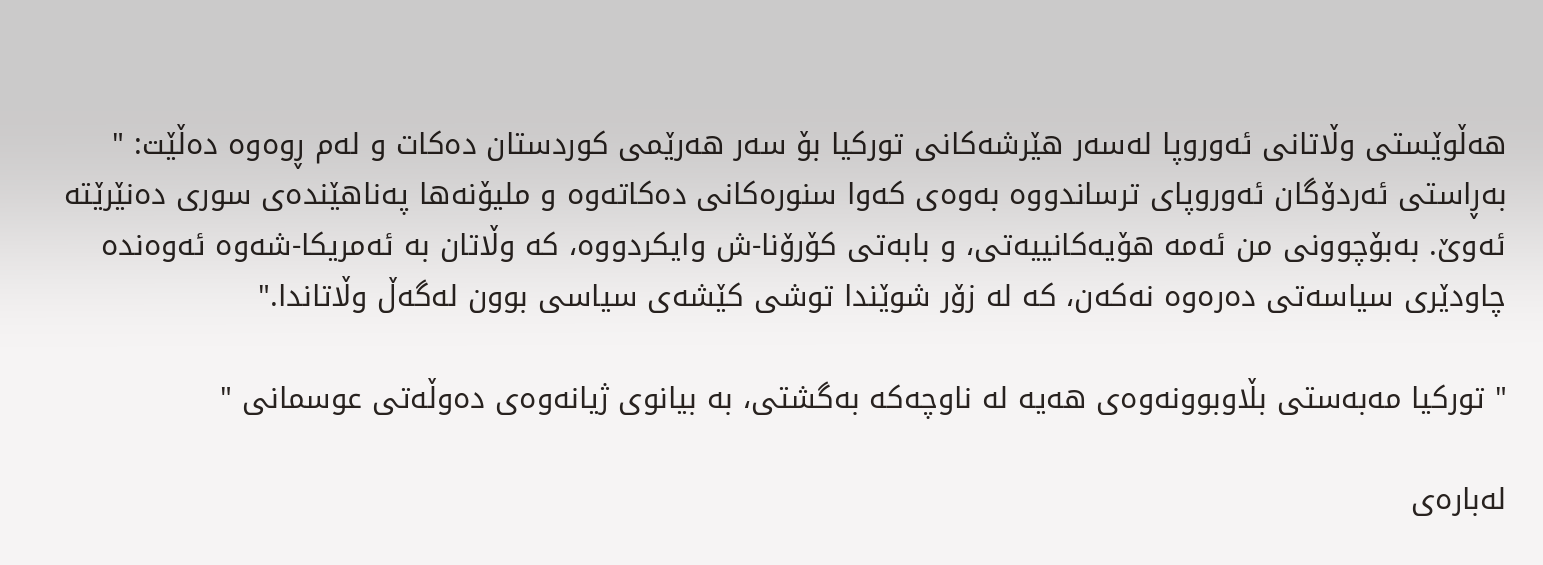هەڵوێستی وڵاتانی ئه‌وروپا له‌سه‌ر هێرشه‌كانی توركیا بۆ سەر هەرێمی کوردستان دەکات و له‌م ڕوه‌وه‌ ده‌ڵێت: " به‌ڕاستی ئه‌ردۆگان ئه‌وروپای ترساندووه‌ به‌وه‌ی كه‌وا سنوره‌كانی ده‌كاته‌وه‌ و ملیۆنه‌ها په‌ناهێنده‌ی سوری ده‌نێرێته‌ ئه‌وێ. به‌بۆچوونی من ئه‌مه‌ هۆیه‌كانییه‌تی، و‌ بابه‌تی كۆرۆنا-ش وایكردووه،‌ كه‌ وڵاتان به‌ ئه‌مریكا-شه‌وه‌ ئه‌وه‌نده‌ چاودێری سیاسه‌تی ده‌ره‌وه‌ نه‌كه‌ن، كه‌ له‌ زۆر شوێندا توشی كێشه‌ی سیاسی بوون له‌گه‌ڵ وڵاتاندا."

" توركیا مه‌به‌ستی بڵاوبوونه‌وه‌ی هه‌یه‌ له‌ ناوچه‌كه‌ به‌گشتی، به ‌بیانوی ژیانه‌وه‌ی ده‌وڵه‌تی عوسمانی "

له‌باره‌ی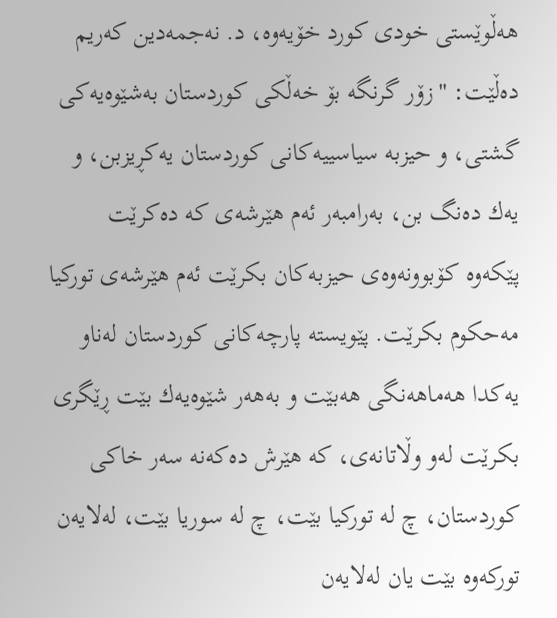هه‌ڵوێستی خودی كورد خۆیه‌وه‌، د. نه‌جمه‌دین كه‌ریم ده‌ڵێت: "زۆر گرنگه‌ بۆ خه‌ڵكی كوردستان به‌شێوه‌یه‌كی گشتی، و‌ حیزبه‌ سیاسییه‌كانی كوردستان یه‌كڕیزبن، و یه‌ك ده‌نگ بن، به‌رامبه‌ر ئه‌م هێرشه‌ی كه ‌ده‌كرێت پێكه‌وه‌ كۆبوونه‌وه‌ی حیزبه‌كان بكرێت ئه‌م هێرشه‌ی توركیا مه‌حكوم بكرێت. پێویسته‌ پارچه‌كانی كوردستان له‌ناو یه‌كدا هه‌ماهه‌نگی هه‌بێت و‌ به‌هه‌ر شێوه‌یه‌ك بێت ڕێگری بكرێت له‌و وڵاتانه‌ی، كه‌ هێرش ده‌كه‌نه‌ سه‌ر خاكی كوردستان، چ له‌ توركیا بێت، چ له‌ سوریا بێت، له‌لایه‌ن توركه‌وه‌ بێت یان له‌لایه‌ن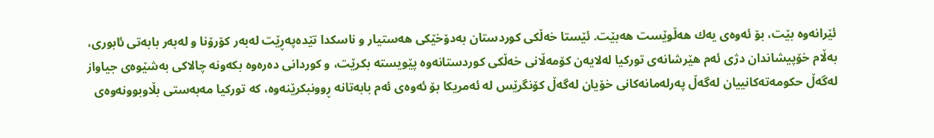ئێرانه‌وه‌ بێت، بۆ ئه‌وه‌ی یه‌ك هه‌ڵوێست هه‌بێت. ئێستا خه‌ڵكی كوردستان به‌دۆخێكی هه‌ستیار و ناسكدا تێده‌په‌ڕێت له‌به‌ر كۆرۆنا و له‌به‌ر بابه‌تی ئابوری، به‌ڵام خۆپیشاندان دژی ئه‌م هێرشانه‌ی توركیا له‌لایه‌ن كۆمه‌ڵانی خه‌ڵكی كوردستانه‌وه‌ پێویسته‌ بكرێت، و كوردانی ده‌ره‌وه‌ بكه‌ونه‌ چالاكی به‌شێوه‌ی جیاواز له‌گه‌ڵ حكومه‌ته‌كانییان له‌گه‌ڵ په‌رله‌مانه‌كانی خۆیان له‌گه‌ڵ كۆنگرێس له‌ ئه‌مریكا بۆ ئه‌وه‌ی ئه‌م بابه‌تانه‌ ڕوونبكرێنه‌وه،‌ كه‌ توركیا مه‌به‌ستی بڵاوبوونه‌وه‌ی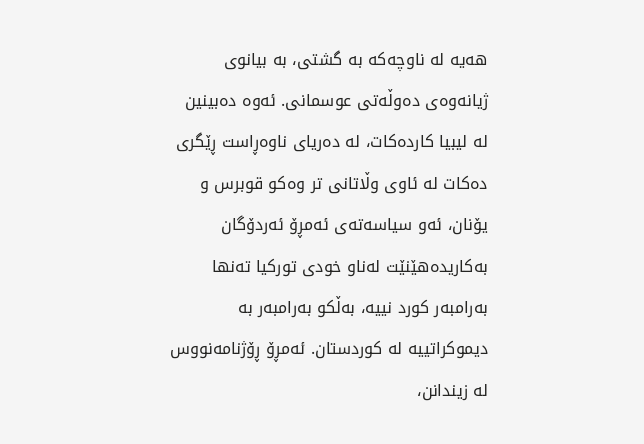هه‌یه‌ له‌ ناوچه‌كه‌ به ‌گشتی، به ‌بیانوی ژیانه‌وه‌ی ده‌وڵه‌تی عوسمانی. ئه‌وه‌ ده‌بینین له‌ لیبیا كارده‌كات، له‌ ده‌ریای ناوه‌ڕاست ڕێگری ده‌كات له‌ ئاوی وڵاتانی تر وه‌كو قوبرس و یۆنان، ئه‌و سیاسه‌ته‌ی ئه‌مڕۆ ئه‌ردۆگان به‌كاریده‌هێنێت له‌ناو خودی توركیا ته‌نها به‌رامبه‌ر كورد نییه‌، به‌ڵكو به‌رامبه‌ر به‌ دیموكراتییه‌ له‌ كوردستان. ئه‌مڕۆ ڕۆژنامه‌نووس له‌ زیندانن،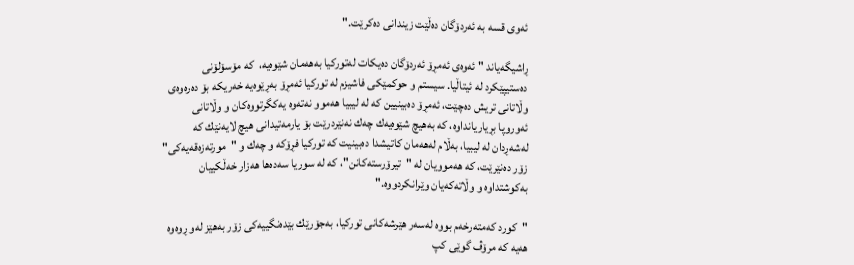ئه‌وی قسه‌ به‌ ئه‌ردۆگان ده‌ڵێت زیندانی ده‌كرێت."

ڕاشیگه‌یاند " ئه‌وه‌ی ئه‌مڕۆ ئه‌ردۆگان ده‌یكات له‌توركیا به‌هه‌مان شێوه‌یه، ‌ كه‌ مۆسۆلۆنی ده‌ستیپێكرد له‌ ئیتاڵیا. سیستم و حوکمێكی فاشیزم له‌ توركیا ئه‌مڕۆ به‌ڕێوه‌یه‌ خه‌ریكه‌ بۆ ده‌ره‌وه‌ی وڵاتانی تریش ده‌چێت، ئه‌مڕۆ ده‌بینیین كه‌ له‌ لیبیا هه‌موو نه‌ته‌وه‌ یه‌كگرتووه‌كان و وڵاتانی ئه‌وروپا بڕیاریانداوه،‌ كه‌ به‌هیچ شێوه‌یه‌ك چه‌ك نه‌نێردرێت بۆ یارمه‌تیدانی هیچ لایه‌نێك كه‌ له‌شه‌ڕدان له‌ لیبیا، به‌ڵام له‌هه‌مان كاتیشدا ده‌بینیت كه‌ توركیا فڕۆكه‌ و چه‌ك و "مورته‌زه‌قه‌یه‌كی" زۆر ده‌نێرێت، كه‌ هه‌موویان له‌ "تیرۆرسته‌كانن"، كه‌ له‌ سوریا سه‌ده‌ها هه‌زار خه‌ڵكییان به‌كوشتداوه‌ و وڵاته‌كه‌یان وێرانكردووه‌."

"كورد كه‌مته‌رخه‌م بووه‌ له‌سه‌ر هێرشه‌كانی توركیا، به‌جۆرێك بێده‌نگییه‌كی زۆر به‌هێز له‌و ڕوه‌وه‌ هه‌یه‌ كه‌ مرۆڤ گوێی كپ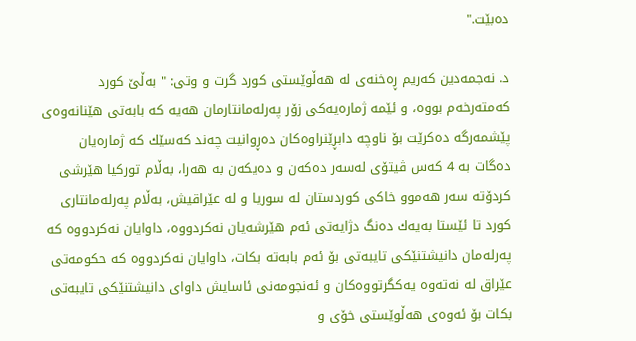ده‌بێت."

د. نه‌جمه‌دین كه‌ریم ڕه‌خنه‌ی له‌ هه‌ڵوێستی كورد گرت و وتی: " به‌ڵێ كورد كه‌مته‌رخه‌م بووه‌، و ئێمه‌ ژماره‌یه‌كی زۆر په‌رله‌مانتارمان هه‌یه‌ كه ‌بابه‌تی هێنانه‌وه‌ی پێشمه‌رگه‌ ده‌كرێت بۆ ناوچه‌ دابڕێنراوه‌كان ده‌ڕوانیت چه‌ند كه‌سێك كه‌ ژماره‌یان ده‌گات به‌ 4 كه‌س ڤیتۆی له‌سه‌ر ده‌كه‌ن و ده‌یكه‌ن به‌ هه‌را، به‌ڵام توركیا هێرشی كردۆته‌ سه‌ر هه‌موو خاكی كوردستان له‌ سوریا و له‌ عێراقیش، به‌ڵام په‌رله‌مانتاری كورد تا ئێستا به‌یه‌ك ده‌نگ دژایه‌تی ئه‌م هێرشه‌یان نه‌كردووه‌، داوایان نه‌كردووه‌ كه‌ په‌رله‌مان دانیشتنێكی تایبه‌تی بۆ ئه‌م بابه‌ته‌ بكات، داوایان نه‌كردووه‌ كه‌ حكومه‌تی عێراق له‌ نه‌ته‌وه‌ یه‌كگرتووه‌كان و ئه‌نجومه‌نی ئاسایش داوای دانیشتنێكی تایبه‌تی بكات بۆ ئه‌وه‌ی هه‌ڵوێستی خۆی و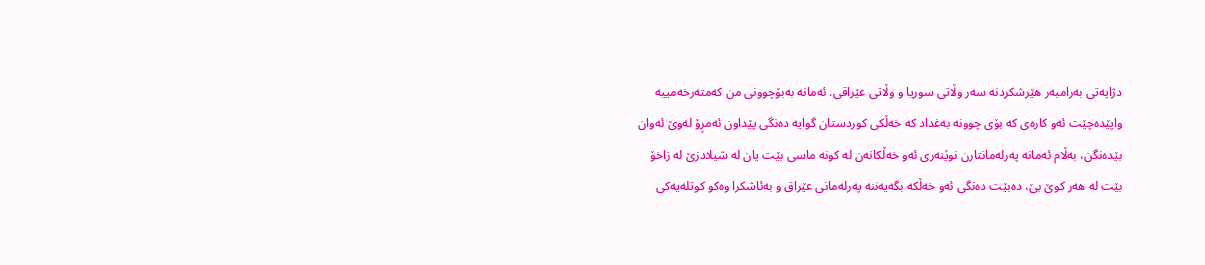دژایه‌تی به‌رامبه‌ر هێرشكردنه‌ سه‌ر وڵاتی سوریا و وڵاتی عێراقی. ئه‌مانه‌ به‌بۆچوونی من كه‌مته‌رخه‌مییه‌ واپێده‌چێت ئه‌و كاره‌ی كه‌ بۆی چوونه‌ به‌غداد كه‌ خه‌ڵكی كوردستان گوایه‌ ده‌نگی پێداون ئه‌مڕۆ له‌وێ ئه‌وان بێده‌نگن، به‌ڵام ئه‌مانه‌ په‌رله‌مانتارن نوێنه‌ری ئه‌و خه‌ڵكانه‌ن له‌ كونه‌ ماسی بێت یان له‌ شیلادزێ له‌ زاخۆ بێت له ‌هه‌ر كوێ بێ، ده‌بێت ده‌نگی ئه‌و خه‌ڵكه‌ بگه‌یه‌ننه‌ په‌رله‌مانی عێراق و به‌ئاشكرا وه‌كو كوتله‌یه‌كی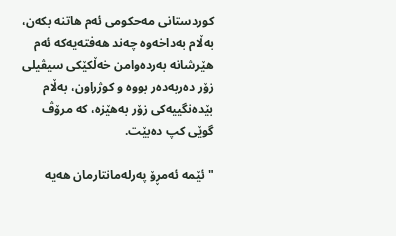كوردستانی مه‌حكومی ئه‌م هاتنه‌ بكه‌ن، به‌ڵام به‌داخه‌وه‌ چه‌ند هه‌فته‌یه‌كه‌ ئه‌م هێرشانه‌ به‌رده‌وامن خه‌ڵكێكی سیڤیلی زۆر ده‌ربه‌ده‌ر بووه‌ و كوژراون، به‌ڵام بێده‌نگییه‌كی زۆر به‌هێزه، ‌كه‌ مرۆڤ گوێی كپ ده‌بێت.

" ئێمه‌ ئه‌مڕۆ په‌رله‌مانتارمان هه‌یه‌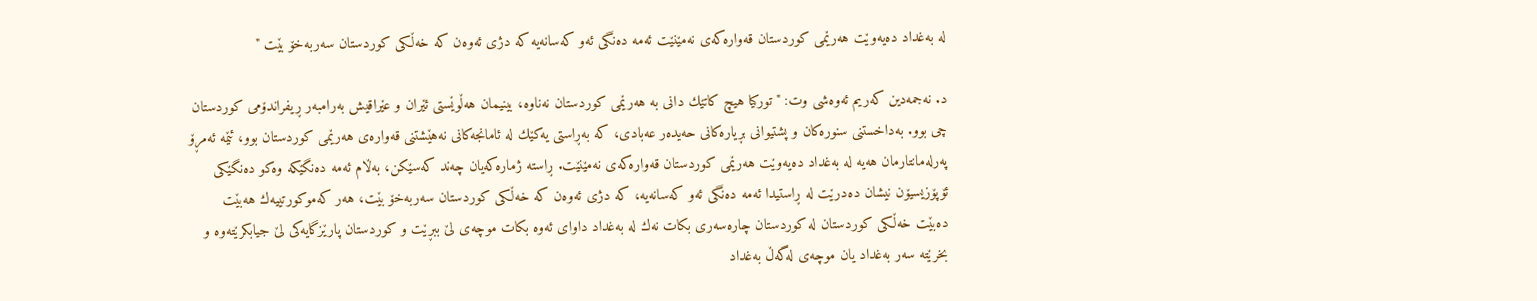له ‌به‌غداد ده‌یه‌وێت هه‌رێمی كوردستان قه‌واره‌كه‌ی نه‌مێنێت ئه‌مه‌ ده‌نگی ئه‌و كه‌سانه‌یه‌ كه‌ دژی ئه‌وه‌ن كه‌ خه‌ڵكی كوردستان سه‌ربه‌خۆ بێت "

د. نه‌جمه‌دین كه‌ریم ئه‌وه‌شی وت: " توركیا هیچ كاتێك دانی به‌ هه‌رێمی كوردستان نه‌ناوه‌، بینیمان هه‌ڵوێستی ئێران و عێراقیش به‌رامبه‌ر ڕیفراندۆمی كوردستان چی بوو. به‌داخستنی سنوره‌كان و پشتیوانی بڕیاره‌كانی حه‌یده‌ر عه‌بادی، كه‌ به‌ڕاستی یه‌كێك‌ له‌ ئامانجه‌كانی نه‌هێشتنی قه‌واره‌ی هه‌رێمی كوردستان بوو، ئێمه‌ ئه‌مڕۆ په‌رله‌مانتارمان هه‌یه‌ له‌ به‌غداد ده‌یه‌وێت هه‌رێمی كوردستان قه‌واره‌كه‌ی نه‌مێنێت. ڕاسته‌ ژماره‌كه‌یان چه‌ند كه‌سێكن، به‌ڵام ئه‌مه‌ ده‌نگێكه‌ وه‌كو ده‌نگێكی ئۆپۆزیسیۆن نیشان ده‌درێت له‌ ڕاستیدا ئه‌مه‌ ده‌نگی ئه‌و كه‌سانه‌یه،‌ كه‌ دژی ئه‌وه‌ن كه‌ خه‌ڵكی كوردستان سه‌ربه‌خۆ بێت، هه‌ر كه‌موكورتییه‌ك هه‌بێت ده‌بێت خه‌ڵكی كوردستان له‌ كوردستان چاره‌سه‌ری بكات نه‌ك له‌ به‌غداد داوای ئه‌وه‌ بكات موچه‌ی لێ ببڕێت و كوردستان پارێزگایه‌كی لێ جیابكرێته‌وه‌ و بخرێته‌ سه‌ر به‌غداد یان موچه‌ی له‌گه‌ڵ به‌غداد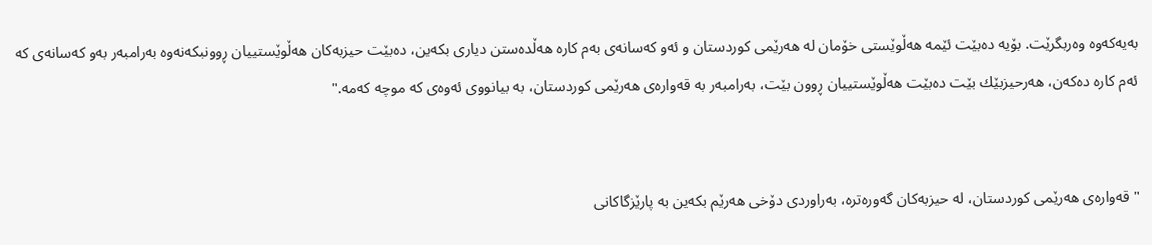به‌یه‌كه‌وه‌ وه‌ربگرێت. بۆیه‌ ده‌بێت ئێمه‌ هه‌ڵوێستی خۆمان له‌ هه‌رێمی كوردستان و ئه‌و كه‌سانه‌ی به‌م كاره‌ هه‌ڵده‌ستن دیاری بكه‌ین، ده‌بێت حیزبه‌كان هه‌ڵوێستییان ڕوونبكه‌نه‌وه‌ به‌رامبه‌ر به‌و كه‌سانه‌ی كه‌ ئه‌م كاره‌ ده‌كه‌ن، هه‌رحیزبێك بێت ده‌بێت هه‌ڵوێستییان ڕوون بێت، به‌رامبه‌ر به‌ قه‌واره‌ی هه‌رێمی كوردستان، به ‌بیانووی ئه‌وه‌ی كه‌ موچه‌ كه‌مه‌."


" قه‌واره‌ی هه‌رێمی كوردستان، له‌ حیزبه‌كان گه‌وره‌تره‌، به‌راوردی دۆخی هه‌رێم بكه‌ین به‌ پارێزگاكانی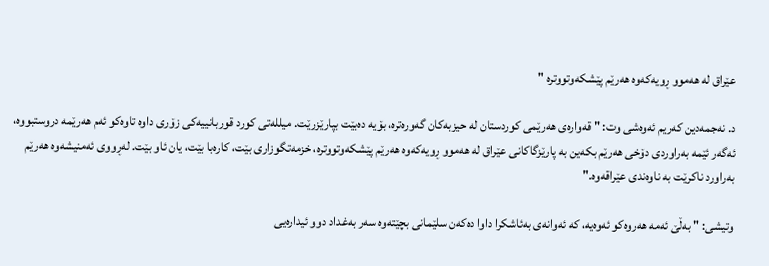عێراق له ‌هه‌موو ڕویه‌كه‌وه‌ هه‌رێم پێشكه‌وتووتره‌ "

د. نه‌جمه‌دین كه‌ریم ئه‌وه‌شی وت: " قه‌واره‌ی هه‌رێمی كوردستان له‌ حیزبه‌كان گه‌وره‌تره‌، بۆیه‌ ده‌بێت بپارێزرێت. میلله‌تی كورد قوربانییه‌كی زۆری داوه‌ تاوه‌كو ئه‌م هه‌رێمه‌ دروستبووه‌، ئه‌گه‌ر ئێمه‌ به‌راوردی دۆخی هه‌رێم بكه‌ین به‌ پارێزگاكانی عێراق له‌ هه‌موو ڕویه‌كه‌وه‌ هه‌رێم پێشكه‌وتووتره،‌ خزمه‌تگوزاری بێت، كاره‌با بێت، یان ئاو بێت. له‌ڕووی ئه‌منیشه‌وه‌ هه‌رێم به‌راورد ناكرێت بە ناوه‌ندی عێراقه‌وه‌."

وتیشی: " به‌ڵێ ئه‌مه‌ هه‌روه‌كو ئه‌وه‌یه‌، كه‌ ئه‌وانه‌ی به‌ئاشكرا داوا ده‌كه‌ن سلێمانی بچێته‌وه‌ سه‌ر به‌غداد دوو ئیداره‌یی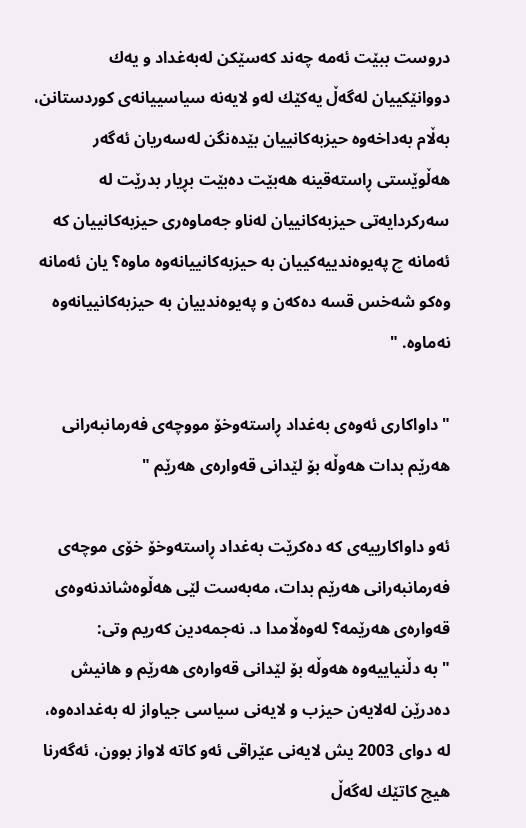دروست ببێت ئه‌مه‌ چه‌ند كه‌سێكن له‌به‌غداد و یه‌ك دووانێكییان له‌گه‌ڵ یه‌كێك له‌و لایه‌نه‌ سیاسییانه‌ی كوردستانن، به‌ڵام به‌داخه‌وه‌ حیزبه‌كانییان بێده‌نگن له‌سه‌ریان ئه‌گه‌ر هه‌ڵوێستی ڕاسته‌قینه‌ هه‌بێت ده‌بێت بڕیار بدرێت له‌ سه‌ركردایه‌تی حیزبه‌كانییان له‌ناو جه‌ماوه‌ری حیزبه‌كانییان كه‌ ئه‌مانه‌ چ په‌یوه‌ندییه‌كییان به‌ حیزبه‌كانییانه‌وه‌ ماوه‌؟ یان ئه‌مانه‌ وه‌كو شه‌خس قسه‌ ده‌كه‌ن و په‌یوه‌ندییان به‌ حیزبه‌كانییانه‌وه‌ نه‌ماوه‌. "

" داواكاری ئه‌وه‌ی به‌غداد ڕاسته‌وخۆ مووچه‌ی فه‌رمانبه‌رانی هه‌رێم بدات هه‌وڵه‌ بۆ لێدانی قه‌واره‌ی هه‌رێم "

ئه‌و داواكارییه‌ی كه‌ ده‌كرێت به‌غداد ڕاسته‌وخۆ خۆی موچه‌ی فه‌رمانبه‌رانی هه‌رێم بدات،‌ مه‌به‌ست لێی هه‌ڵوه‌شاندنه‌وه‌ی قه‌واره‌ی هه‌رێمه‌؟ له‌وه‌ڵامدا د. نه‌جمه‌دین كه‌ریم وتی: "به ‌دڵنیاییه‌وه‌ هه‌وڵه‌ بۆ لێدانی قه‌واره‌ی هه‌رێم و‌ هانیش ده‌درێن له‌لایه‌ن حیزب و لایه‌نی سیاسی جیاواز له‌ به‌غداده‌وه‌، له ‌دوای 2003 یش لایه‌نی عێراقی ئه‌و كاته‌ لاواز بوون، ئه‌گه‌رنا هیچ كاتێك له‌گه‌ڵ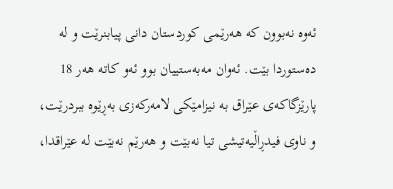ئه‌وه ‌نه‌بوون كه‌ هه‌رێمی كوردستان دانی پیابنرێت و له‌ ده‌ستوردا بێت. ئه‌وان مه‌به‌ستییان بوو ئه‌و كاته‌ هه‌ر 18 پارێزگاكه‌ی عێراق به‌ نیزامێكی لامه‌ركه‌زی به‌ڕێوه‌ ببردرێت، و ناوی فیدڕاڵیه‌تیشی تیا نه‌بێت و‌ هه‌رێم نه‌بێت له‌ عێراقدا،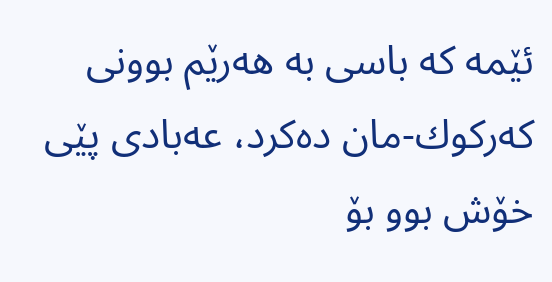ئێمه‌ كه‌ باسی به‌ هه‌رێم بوونی كه‌ركوك-مان ده‌كرد، عه‌بادی پێی خۆش بوو بۆ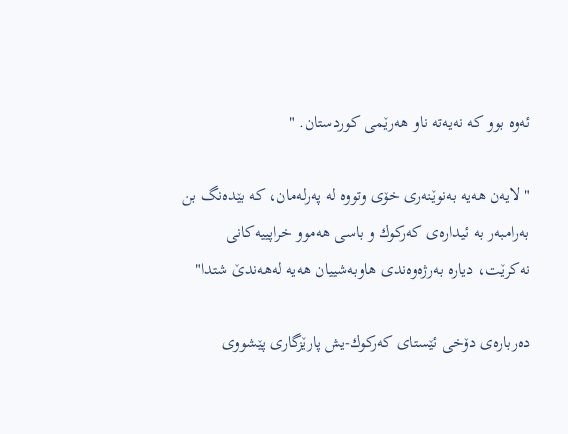ئه‌وه ‌بوو كه‌ نه‌یه‌ته‌ ناو هه‌رێمی كوردستان. "

" لایه‌ن هه‌یه‌ به‌نوێنه‌ری خۆی وتووه‌ له‌ په‌رله‌مان، كه‌ بێده‌نگ بن به‌رامبه‌ر به‌ ئیداره‌ی كه‌ركوك و باسی هه‌موو خراپییه‌كانی نه‌كرێت، دیاره‌ به‌رژه‌وه‌ندی هاوبه‌شییان هه‌یه‌ له‌هه‌ندێ شتدا"

ده‌رباره‌ی دۆخی ئێستای كه‌ركوك-یش پارێزگاری پێشووی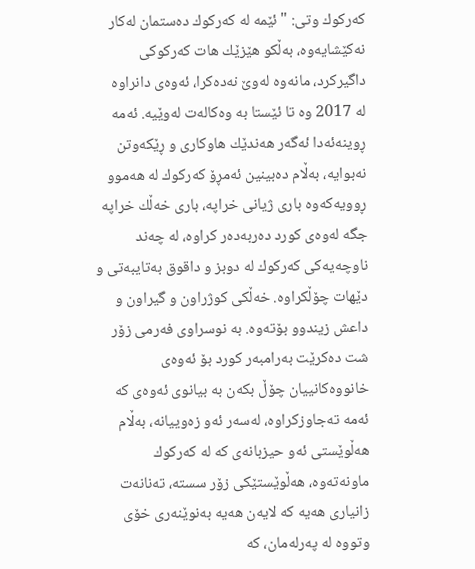كه‌ركوك وتی: " ئێمه‌ له‌ كه‌ركوك ده‌ستمان له‌كار نه‌كێشایه‌وه‌، بەڵکو هێزێك هات كه‌ركوكی داگیركرد، مانه‌وه‌ له‌وێ نه‌ده‌كرا، ئه‌وه‌ی دانراوه‌ له ‌2017 وه‌ تا ئێستا به‌ وه‌كاله‌ت له‌وێیه‌. ئه‌مه‌ ڕوینه‌ئه‌دا ئه‌گه‌ر هه‌ندێك هاوكاری و ڕێكه‌وتن نه‌بوایه،‌ به‌ڵام ده‌بینین ئه‌مڕۆ كه‌ركوك له‌ هه‌موو ڕوویه‌كه‌وه‌ باری ژیانی خراپه‌، باری خه‌ڵك خراپه‌ جگه‌ له‌وه‌ی كورد ده‌ربه‌ده‌ر كراوه،‌ له ‌چه‌ند ناوچه‌یه‌كی كه‌ركوك له‌ دوبز و داقوق به‌تایبه‌تی و‌ دێهات چۆڵكراوه‌. خه‌ڵكی كوژراون و گیراون و داعش زیندوو بۆته‌وه. به ‌نوسراوی فه‌رمی زۆر شت ده‌كرێت به‌رامبه‌ر كورد بۆ ئه‌وه‌ی خانووه‌كانییان چۆڵ بكه‌ن به ‌بیانوی ئه‌وه‌ی كه‌ ئه‌مه‌ ته‌جاوزكراوه،‌ له‌سه‌ر ئه‌و زه‌وییانه،‌ به‌ڵام هه‌ڵوێستی ئه‌و حیزبانه‌ی كه‌ له‌ كه‌ركوك ماونه‌ته‌وه‌، هه‌ڵوێستێكی زۆر سسته،‌ ته‌نانه‌ت زانیاری هه‌یه‌ كه‌ لایه‌ن هه‌یه‌ به‌نوێنه‌ری خۆی وتووه‌ له‌ په‌رله‌مان، كه‌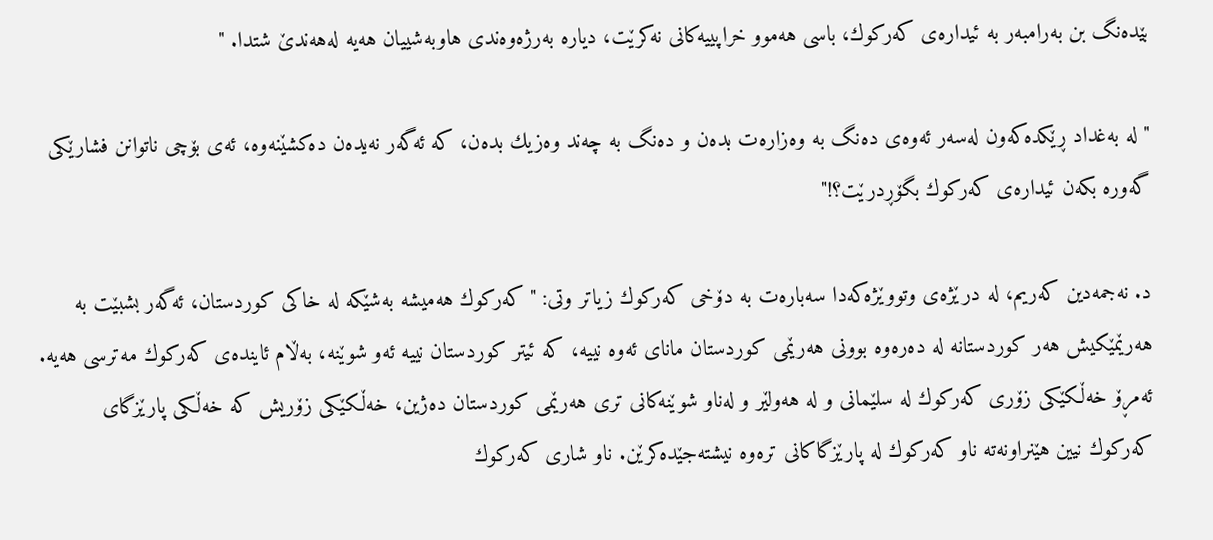بێده‌نگ بن به‌رامبه‌ر به ‌ئیداره‌ی كه‌ركوك، باسی هه‌موو خراپییه‌كانی نه‌كرێت، دیاره‌ به‌رژه‌وه‌ندی هاوبه‌شییان هه‌یه‌ له‌هه‌ندێ شتدا. "

" له‌ به‌غداد ڕێكده‌كه‌ون له‌سه‌ر ئه‌وه‌ی ده‌نگ به‌ وه‌زاره‌ت بده‌ن و ده‌نگ به‌ چه‌ند وه‌زیك بده‌ن، كه‌ ئه‌گه‌ر نه‌یده‌ن ده‌كشێنه‌وه‌، ئه‌ی بۆچی ناتوانن فشارێكی گه‌وره‌ بكه‌ن ئیداره‌ی كه‌ركوك بگۆڕدرێت؟!"

د. نه‌جمه‌دین كه‌ریم، له ‌درێژه‌ی وتووێژه‌كه‌دا سه‌باره‌ت به‌ دۆخی كه‌ركوك زیاتر وتی: " كه‌ركوك هه‌میشه‌ به‌شێكه‌ له‌ خاكی كوردستان، ئه‌گه‌ر بشبێت به‌ هه‌رێمێكیش هه‌ر كوردستانه‌ له ‌ده‌ره‌وه‌ بوونی هه‌رێمی كوردستان مانای ئه‌وه‌ نییه،‌ كه‌ ئیتر كوردستان نییه‌ ئه‌و شوێنه‌، به‌ڵام ئاینده‌ی كه‌ركوك مه‌ترسی هه‌یه. ئه‌مڕۆ خه‌ڵكێكی زۆری كه‌ركوك له‌ سلێمانی و له‌ هه‌ولێر و له‌ناو شوێنه‌كانی تری هه‌رێمی كوردستان ده‌ژین، خه‌ڵكێكی زۆریش كه‌ خه‌ڵكی پارێزگای كه‌ركوك نیین هێنراونه‌ته‌ ناو كه‌ركوك له‌ پارێزگاكانی تره‌وه‌ نیشته‌جێده‌كرێن. ناو شاری كه‌ركوك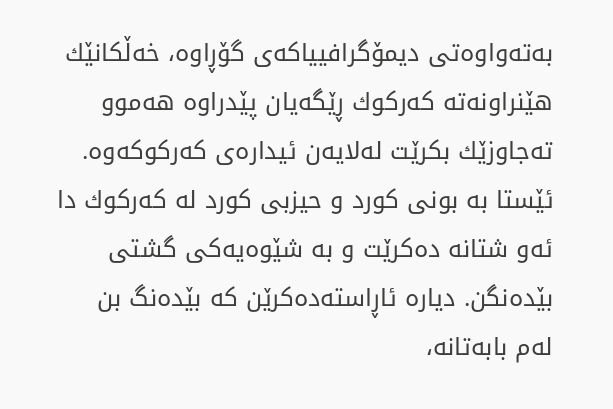به‌ته‌واوه‌تی دیمۆگرافییاكه‌ی گۆڕاوه‌، خه‌ڵكانێك هێنراونه‌ته‌ كه‌ركوك ڕێگه‌یان پێدراوه‌ هه‌موو ته‌جاوزێك بكرێت له‌لایه‌ن ئیداره‌ی كه‌ركوكه‌وه. ئێستا به‌ بونی كورد و حیزبی كورد له‌ كه‌ركوك دا ئه‌و شتانه‌ ده‌كرێت و‌ به‌ شێوه‌یه‌كی گشتی بێده‌نگن. دیاره‌ ئاڕاسته‌ده‌كرێن كه‌ بێده‌نگ بن له‌م بابه‌تانه،‌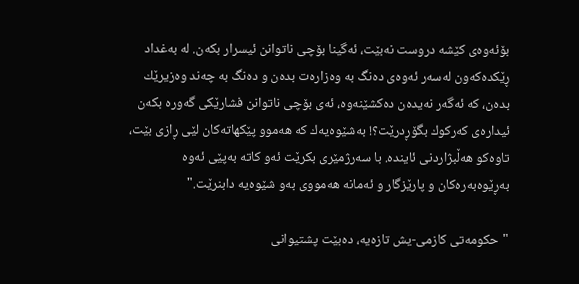بۆئه‌وه‌ی كێشه‌ دروست نه‌بێت، ئه‌گینا بۆچی ناتوانن ئیسرار بكه‌ن. له‌ به‌غداد ڕێكده‌كه‌ون له‌سه‌ر ئه‌وه‌ی ده‌نگ به‌ وه‌زاره‌ت بده‌ن و ده‌نگ به‌ چه‌ند وه‌زیرێك بده‌ن، كه‌ ئه‌گه‌ر نه‌یده‌ن ده‌كشێنه‌وه‌، ئه‌ی بۆچی ناتوانن فشارێكی گه‌وره‌ بكه‌ن ئیداره‌ی كه‌ركوك بگۆڕدرێت؟! به‌شێوه‌یه‌ك كه‌ هه‌موو پێكهاته‌كان لێی ڕازی بێت، تاوه‌كو هه‌ڵبژاردنی ئاینده‌. با سه‌رژمێری بكرێت ئه‌و كاته‌ به‌پێی ئه‌وه‌ به‌ڕێوه‌به‌ره‌كان و پارێزگار و ئه‌مانه‌ هه‌مووی به‌و شێوه‌یه‌ دابنرێت."

"حكومه‌تی كازمی-یش تازه‌یه‌، ده‌بێت پشتیوانی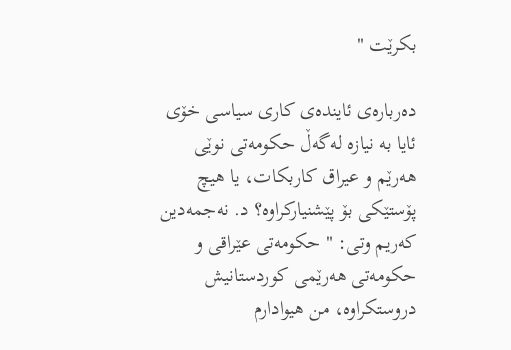بكرێت "

ده‌رباره‌ی ئاینده‌ی كاری سیاسی خۆی ئایا به‌ نیازه‌ له‌گه‌ڵ حكومه‌تی نوێی هه‌رێم و عیراق كاربكات، یا هیچ پۆستێكی بۆ پێشنیاركراوه‌؟ د. نه‌جمه‌دین كه‌ریم وتی: " حكومه‌تی عێراقی و حكومه‌تی هه‌رێمی كوردستانیش دروستكراوه‌، من هیوادارم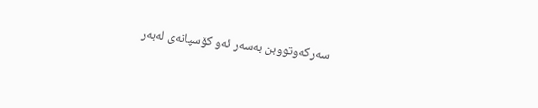سه‌ركه‌وتووبن به‌سه‌ر ئه‌و كۆسپانه‌ی له‌به‌ر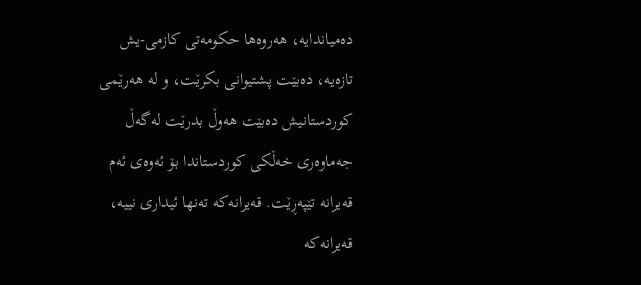ده‌میاندایه‌، هه‌روه‌ها حكومه‌تی كازمی-یش تازه‌یه‌، ده‌بێت پشتیوانی بكرێت، و له‌ هه‌رێمی كوردستانیش ده‌بێت هه‌وڵ بدرێت له‌گه‌ڵ جه‌ماوه‌ری خه‌ڵكی كوردستاندا بۆ ئه‌وه‌ی ئه‌م قه‌یرانه‌ تێپه‌ڕێت. قه‌یرانه‌كه‌ ته‌نها ئیداری نییه‌، قه‌یرانه‌كه‌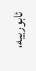ئابورییه‌،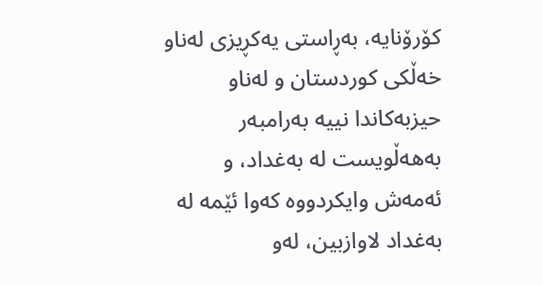كۆرۆنایه‌، به‌ڕاستی یه‌كڕیزی له‌ناو خه‌ڵكی كوردستان و له‌ناو حیزبه‌كاندا نییه‌ به‌رامبه‌ر به‌هه‌ڵویست له ‌به‌غداد، و‌ ئه‌مه‌ش وایكردووه‌ كه‌وا ئێمه‌ له‌ به‌غداد لاوازبین، له‌و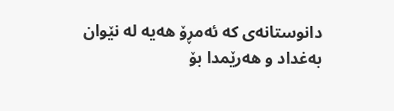دانوستانه‌ی كه‌ ئه‌مڕۆ هه‌یه‌ له ‌نێوان به‌غداد و هه‌رێمدا بۆ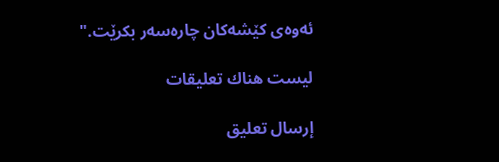ئه‌وه‌ی كێشه‌كان چاره‌سه‌ر بكرێت."

ليست هناك تعليقات

إرسال تعليق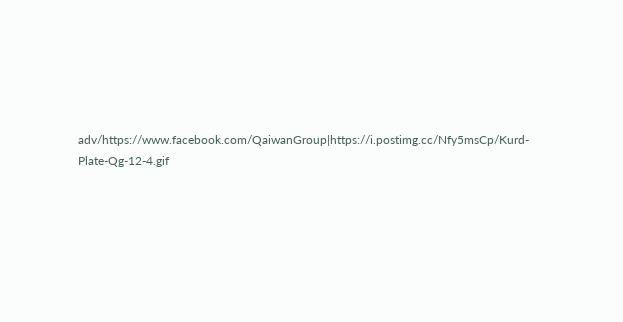adv/https://www.facebook.com/QaiwanGroup|https://i.postimg.cc/Nfy5msCp/Kurd-Plate-Qg-12-4.gif